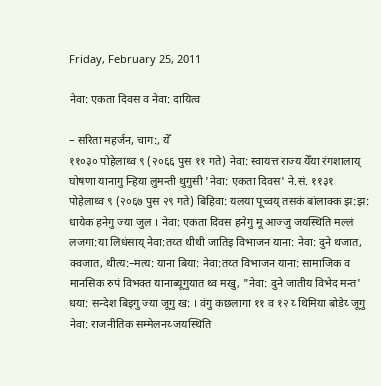Friday, February 25, 2011

नेवा: एकता दिवस व नेवा: दायित्व

– सरिता महर्जन, चाग:, येँ
११०३० पोहेलाथ्व ९ (२०६६ पुस ११ गते) नेवा: स्वायत्त राज्य येँया रंगशालाय् घोषणा यानागु न्हिया लुमन्ती थुगुसी 'नेवा: एकता दिवस' ने.सं. ११३१ पोहेलाथ्व ९ (२०६७ पुस २९ गते) बिहिवा: यलया पूच्वय् तसकं बांलाक्क झ:झ: धायेक हनेगु ज्या जुल । नेवा: एकता दिवस हनेगु मू आज्जु जयस्थिति मल्लं लजगा:या लिधंसाय् नेवा:तय्‍त थीथी जातिइ विभाजन याना: नेवा: दुने थजात, क्वजात, थीत्य:–मत्य: याना बिया: नेवा:तय्‍त विभाजन याना: सामाजिक व मानसिक रुपं विभक्त यानाब्यूगुयात थ्व मखु, "नेवा: दुने जातीय विभेद मन्त' धया: सन्देश बिइगु ज्या जूगु ख: । वंगु कछलागा ११ व १२ य्‍ थिमिया बोडेय्‍ जूगु नेवा: राजनीतिक सम्मेलनय्‍ जयस्थिति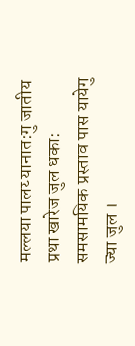मल्लया पालय्‍ यानात:गु जातीय प्रथा खारेज जुल धका: समसामयिक प्रस्ताव पास यायेगु ज्या जुल ।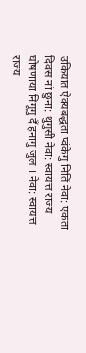उकियात ऐक्यबद्धता प्वंकेगु नितिं नेवा: एकता दिवस नां छुना: थुगुसी नेवा: स्वायत्त राज्य घोषणाया निगूगु दँ हनागु जुल । नेवा: स्वायत्त राज्य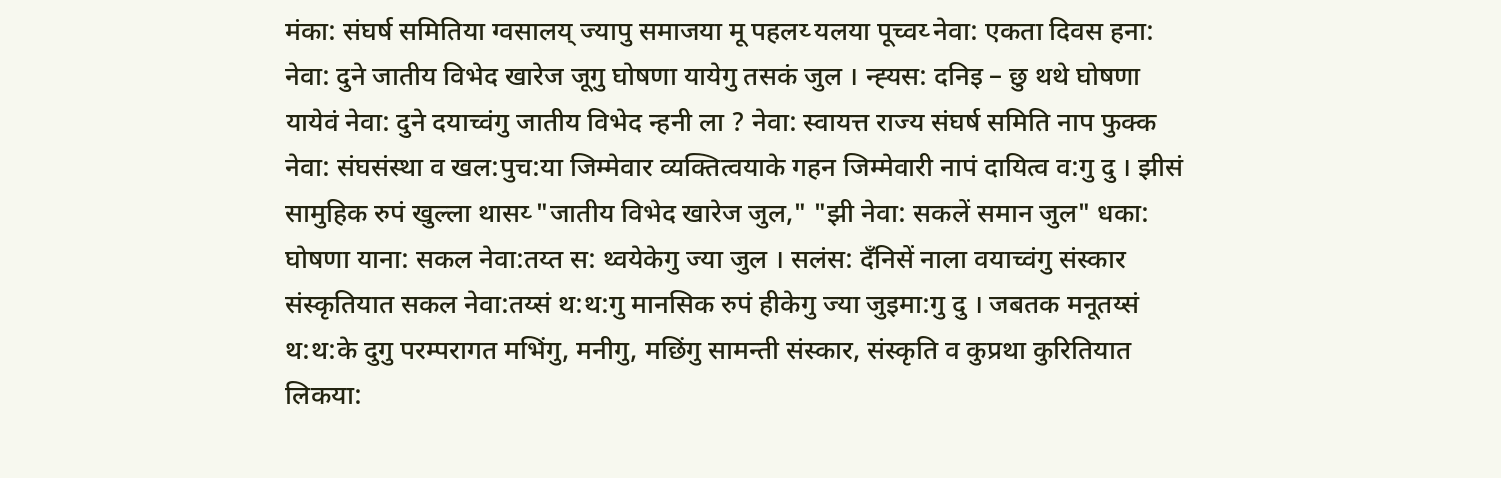मंका: संघर्ष समितिया ग्वसालय् ज्यापु समाजया मू पहलय्‍ यलया पूच्वय्‍ नेवा: एकता दिवस हना: नेवा: दुने जातीय विभेद खारेज जूगु घोषणा यायेगु तसकं जुल । न्ह्‍यस: दनिइ – छु थथे घोषणा यायेवं नेवा: दुने दयाच्वंगु जातीय विभेद न्हनी ला ? नेवा: स्वायत्त राज्य संघर्ष समिति नाप फुक्क नेवा: संघसंस्था व खल:पुच:या जिम्मेवार व्यक्तित्वयाके गहन जिम्मेवारी नापं दायित्व व:गु दु । झीसं सामुहिक रुपं खुल्ला थासय्‍ "जातीय विभेद खारेज जुल," "झी नेवा: सकलें समान जुल" धका: घोषणा याना: सकल नेवा:तय्‍त स: थ्वयेकेगु ज्या जुल । सलंस: दँनिसें नाला वयाच्वंगु संस्कार संस्कृतियात सकल नेवा:तय्‍सं थ:थ:गु मानसिक रुपं हीकेगु ज्या जुइमा:गु दु । जबतक मनूतय्‍सं थ:थ:के दुगु परम्परागत मभिंगु, मनीगु, मछिंगु सामन्ती संस्कार, संस्कृति व कुप्रथा कुरितियात लिकया: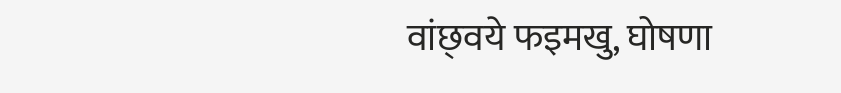वांछ्‍वये फइमखु, घोषणा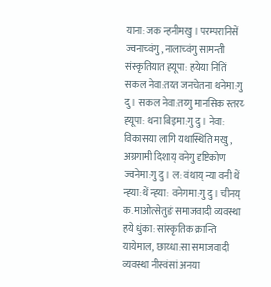याना: जक न्हनीमखु । परम्परानिसें ज्वनाच्वंगु, नालाच्वंगु सामन्ती संस्कृतियात ह्‍यूपा: हयेया नितिं सकल नेवा:तय्‍त जनचेतना थनेमा:गु दु । सकल नेवा:तय्‍गु मानसिक स्तरय्‍ ह्‍यूपा: थना बिइमा:गु दु । नेवा: विकासया लागि यथास्थिति मखु, अग्रगामी दिशाय् वनेगु दृष्टिकोण ज्वनेमा:गु दु । ल: वंथाय् न्या वनी थें न्ह्‍या:थें न्ह्‍या: वनेगमा:गु दु । चीनय् क. माओत्सेतुङं समाजवादी व्यवस्था हये धुंका: सांस्कृतिक क्रान्ति यायेमाल, छाय्‍धा:सा समाजवादी व्यवस्था नीस्वंसां अनया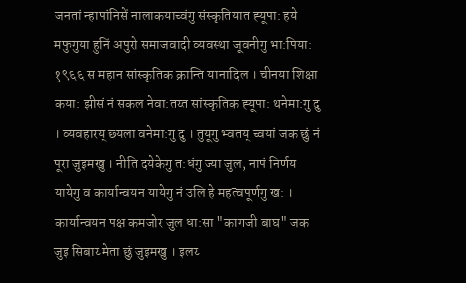जनतां न्हापांनिसें नालाकयाच्वंगु संस्कृतियात ह्‍यूपा: हये मफुगुया हुनिं अपुरो समाजवादी व्यवस्था जूवनीगु भा:पिया: १९६६ स महान सांस्कृतिक क्रान्ति यानादिल । चीनया शिक्षा कया: झीसं नं सकल नेवा:तय्‍त सांस्कृतिक ह्‍यूपा: थनेमा:गु दु । व्यवहारय् छ्‍यला वनेमा:गु दु । तुयूगु भ्वतय् च्वयां जक छुं नं पूरा जुइमखु । नीति दयेकेगु त:धंगु ज्या जुल, नापं निर्णय यायेगु व कार्यान्वयन यायेगु नं उलि हे महत्वपूर्णगु ख: । कार्यान्वयन पक्ष कमजोर जुल धा:सा "कागजी बाघ" जक जुइ सिबाय्‍ मेता छुं जुइमखु । इलय्‍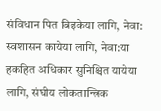संविधान पित बिइकेया लागि, नेवा: स्वशासन कायेया लागि, नेवा:या हकहित अधिकार सुनिश्चित यायेया लागि, संघीय लोकतान्त्रिक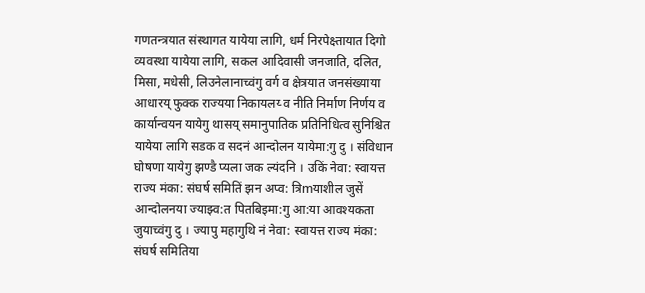गणतन्त्रयात संस्थागत यायेया लागि, धर्म निरपेक्ष्तायात दिगो व्यवस्था यायेया लागि, सकल आदिवासी जनजाति, दलित, मिसा, मधेसी, लिउनेलानाच्वंगु वर्ग व क्षेत्रयात जनसंख्याया आधारय् फुक्क राज्यया निकायलय्‍ व नीति निर्माण निर्णय व कार्यान्वयन यायेगु थासय् समानुपातिक प्रतिनिधित्व सुनिश्चित यायेया लागि सडक व सदनं आन्दोलन यायेमा:गु दु । संविधान घोषणा यायेगु झण्डै प्यला जक ल्यंदनि । उकिं नेवा: स्वायत्त राज्य मंका: संघर्ष समितिं झन अप्व: त्रिmयाशील जुसें आन्दोलनया ज्याझ्व:त पितबिइमा:गु आ:या आवश्यकता जुयाच्वंगु दु । ज्यापु महागुथि नं नेवा: स्वायत्त राज्य मंका: संघर्ष समितिया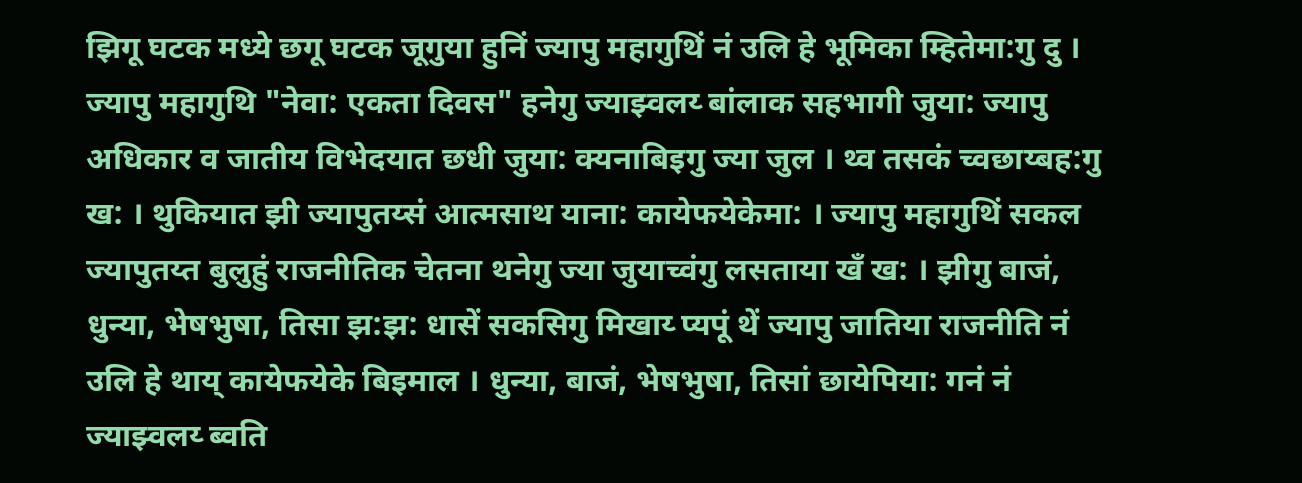झिगू घटक मध्ये छगू घटक जूगुया हुनिं ज्यापु महागुथिं नं उलि हे भूमिका म्हितेमा:गु दु । ज्यापु महागुथि "नेवा: एकता दिवस" हनेगु ज्याझ्वलय्‍ बांलाक सहभागी जुया: ज्यापु अधिकार व जातीय विभेदयात छधी जुया: क्यनाबिइगु ज्या जुल । थ्व तसकं च्वछाय्‍बह:गु ख: । थुकियात झी ज्यापुतय्‍सं आत्मसाथ याना: कायेफयेकेमा: । ज्यापु महागुथिं सकल ज्यापुतय्‍त बुलुहुं राजनीतिक चेतना थनेगु ज्या जुयाच्वंगु लसताया खँ ख: । झीगु बाजं, धुन्या, भेषभुषा, तिसा झ:झ: धासें सकसिगु मिखाय्‍ प्यपूं थें ज्यापु जातिया राजनीति नं उलि हे थाय् कायेफयेके बिइमाल । धुन्या, बाजं, भेषभुषा, तिसां छायेपिया: गनं नं ज्याझ्वलय्‍ ब्वति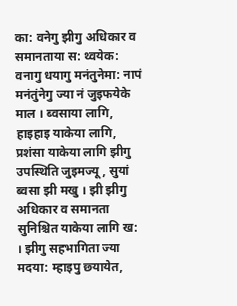का: वनेगु झीगु अधिकार व समानताया स: थ्वयेक: वनागु धयागु मनंतुनेमा: नापं मनंतुंनेगु ज्या नं जुइफयेके माल । ब्वसाया लागि, हाइहाइ याकेया लागि, प्रशंसा याकेया लागि झीगु उपस्थिति जुइमज्यू, सुयां ब्वसा झी मखु । झी झीगु अधिकार व समानता सुनिश्चित याकेया लागि ख: । झीगु सहभागिता ज्या मदया: म्हाइपु छ्‍यायेत,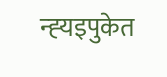न्ह्‍यइपुकेत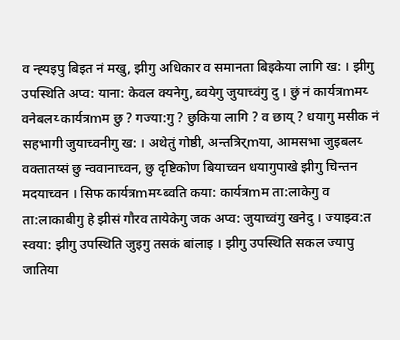व न्ह्‍यइपु बिइत नं मखु, झीगु अधिकार व समानता बिइकेया लागि ख: । झीगु उपस्थिति अप्व: याना: केवल क्यनेगु, ब्वयेगु जुयाच्वंगु दु । छुं नं कार्यत्रmमय्‍ वनेबलय्‍ कार्यत्रmम छु ? गज्या:गु ? छुकिया लागि ? व छाय् ? धयागु मसीक नं सहभागी जुयाच्वनीगु ख: । अथेतुं गोष्ठी, अन्तत्रिर्mया, आमसभा जुइबलय्‍ वक्तातय्‍सं छु न्ववानाच्वन, छु दृष्टिकोण बियाच्वन धयागुपाखे झीगु चिन्तन मदयाच्वन । सिफ कार्यत्रmमय्‍ ब्वति कया: कार्यत्रmम ता:लाकेगु व ता:लाकाबीगु हे झीसं गौरव तायेकेगु जक अप्व: जुयाच्वंगु खनेदु । ज्याझ्व:त स्वया: झीगु उपस्थिति जुइगु तसकं बांलाइ । झीगु उपस्थिति सकल ज्यापु जातिया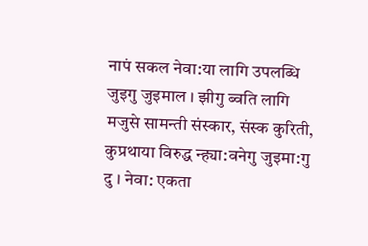नापं सकल नेवा:या लागि उपलब्धि जुइगु जुइमाल । झीगु ब्वति लागि मजुसे सामन्ती संस्कार, संस्क कुरिती, कुप्रथाया विरुद्ध न्ह्‍या:वनेगु जुइमा:गु दु । नेवा: एकता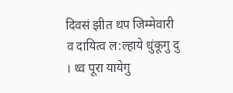दिवसं झीत थप जिम्मेवारी व दायित्व ल:ल्हाये धुंकूगु दु । थ्व पूरा यायेगु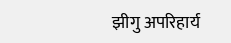झीगु अपरिहार्य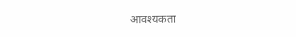आवश्यकता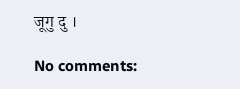जूगु दु ।

No comments: